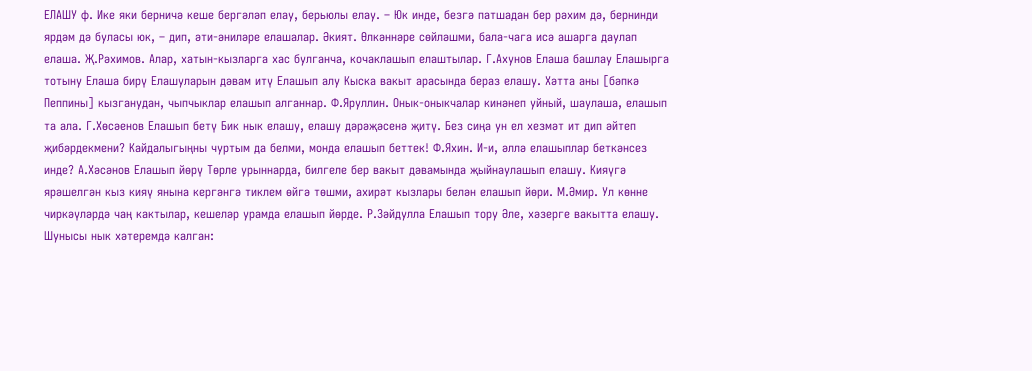ЕЛАШУ ф. Ике яки берничә кеше бергәләп елау, берьюлы елау. – Юк инде, безгә патшадан бер рәхим дә, бернинди ярдәм дә буласы юк, – дип, әти-әниләре елашалар. Әкият. Өлкәннәре сөйләшми, бала-чага исә ашарга даулап елаша. Җ.Рәхимов. Алар, хатын-кызларга хас булганча, кочаклашып елаштылар. Г.Ахунов Елаша башлау Елашырга тотыну Елаша бирү Елашуларын дәвам итү Елашып алу Кыска вакыт арасында бераз елашу. Хәтта аны [бәпкә Пеппины] кызганудан, чыпчыклар елашып алганнар. Ф.Яруллин. Онык-оныкчалар кинәнеп уйный, шаулаша, елашып та ала. Г.Хөсәенов Елашып бетү Бик нык елашу, елашу дәрәҗәсенә җитү. Без сиңа ун ел хезмәт ит дип әйтеп җибәрдекмени? Кайдалыгыңны чуртым да белми, монда елашып беттек! Ф.Яхин. И-и, әллә елашыплар беткәнсез инде? А.Хәсәнов Елашып йөрү Төрле урыннарда, билгеле бер вакыт дәвамында җыйнаулашып елашу. Кияүгә ярәшелгән кыз кияү янына кергәнгә тиклем өйгә төшми, ахирәт кызлары белән елашып йөри. М.Әмир. Ул көнне чиркәүләрдә чаң кактылар, кешеләр урамда елашып йөрде. Р.Зәйдулла Елашып тору Әле, хәзерге вакытта елашу. Шунысы нык хәтеремдә калган: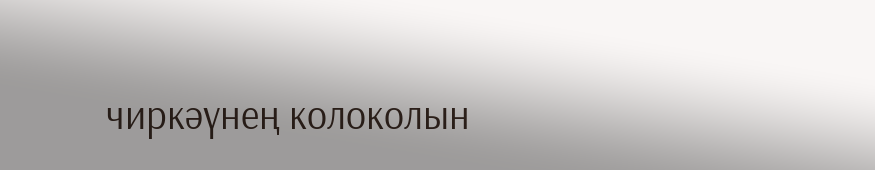чиркәүнең колоколын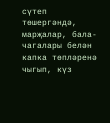сүтеп төшергәндә, марҗалар, бала-чагалары белән капка төпләренә чыгып, күз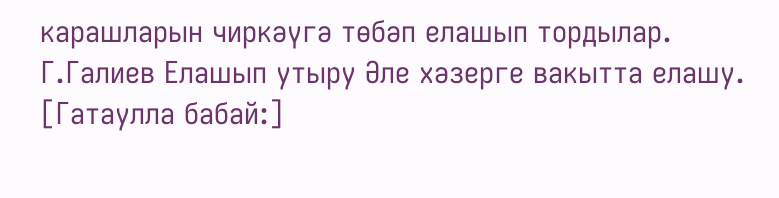карашларын чиркәүгә төбәп елашып тордылар. Г.Галиев Елашып утыру Әле хәзерге вакытта елашу. [Гатаулла бабай:]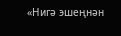«Нигә эшеңнән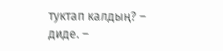туктап калдың? – диде. –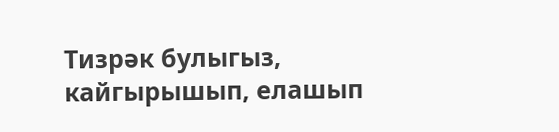Тизрәк булыгыз, кайгырышып, елашып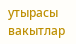утырасы вакытлар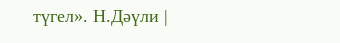түгел». Н.Дәүли |